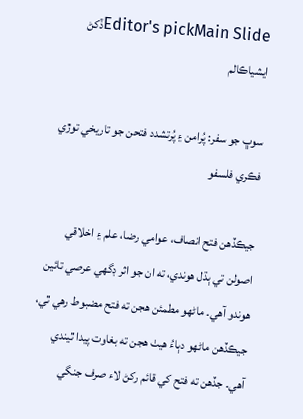Editor's pickMain Slideڏکڻ ايشياڪالم

سوڀ جو سفر: پُرامن ۽ پُرتشدد فتحن جو تاريخي توڙي فڪري فلسفو

جيڪڏهن فتح انصاف، عوامي رضا، علم ۽ اخلاقي اصولن تي ٻڌل هوندي، ته ان جو اثر ڊگهي عرصي تائين هوندو آهي۔ ماڻهو مطمئن هجن ته فتح مضبوط رهي ٿي، جيڪڏهن ماڻهو دٻاءُ هيٺ هجن ته بغاوت پيدا ٿيندي آهي۔ جڏهن ته فتح کي قائم رکڻ لاء صرف جنگي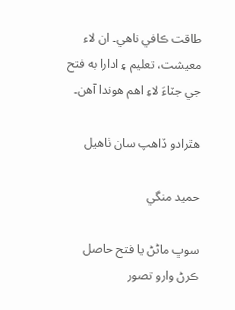طاقت ڪافي ناهي۔ ان لاء معيشت، تعليم ۽ ادارا به فتح جي جٽاءَ لاءِ اهم هوندا آهن۔

ھٿرادو ڏاھپ سان ٺاھيل

حميد منگي

سوڀ ماڻڻ يا فتح حاصل ڪرڻ وارو تصور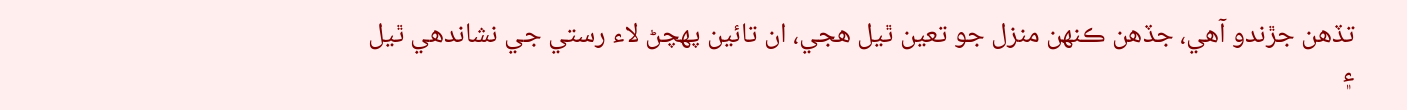تڏهن جڙندو آهي، جڏهن ڪنهن منزل جو تعين ٿيل هجي، ان تائين پهچڻ لاء رستي جي نشاندهي ٿيل ۽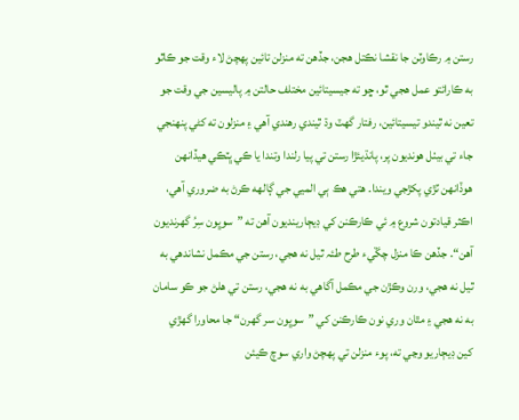رستن ۾ رڪاوٽن جا نقشا نڪتل هجن، جڏهن ته منزلن تائين پهچڻ لاء وقت جو ڪاٿو به ڪارائتو عمل هجي ٿو، ڇو ته جيسيتائين مختلف حالتن ۾ پاليسين جي وقت جو تعين نه ٿيندو تيسيتائين، رفتار گهٽ وڌ ٿيندي رهندي آهي ۽ منزلون ته کڻي پنهنجي جاء تي بيٺل هونديون پر، پانڌيئڙا رستن تي پيا رلندا وتندا يا ڪي ڀٽڪي هيڏانهن هوڏانهن ٽڙي پکڙجي ويندا۔ هتي هڪ ٻي الميي جي ڳالهه ڪرڻ به ضروري آهي، اڪثر قيادتون شروع ۾ ئي ڪارڪنن کي ڊيڄارينديون آهن ته ”سوڀون سِرُ گهرنديون آهن“. جڏهن ڪا منزل چڱيء طرح طئہ ٿيل نه هجي، رستن جي مڪمل نشاندهي به ٿيل نه هجي، ورن وڪڙن جي مڪمل آگاهي به نه هجي، رستن تي هلڻ جو ڪو سامان به نه هجي ۽ مٿان وري نون ڪارڪنن کي ”سوڀون سر گهرن“ جا محاورا گهڙي کين ڊيڄاريو وڃي ته، پوء منزلن تي پهچڻ واري سوچ ڪيئن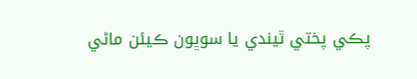پڪي پختي ٿيندي يا سوڀون ڪيئن ماڻي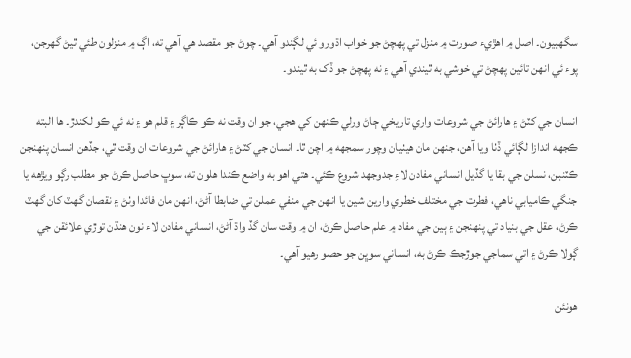سگهبيون۔ اصل ۾ اهڙيء صورت ۾ منزل تي پهچڻ جو خواب اڌورو ئي لڳندو آهي۔ چوڻ جو مقصد هي آهي ته، اڳ ۾ منزلون طئي ٿيڻ گهرجن، پوء ئي انهن تائين پهچڻ تي خوشي به ٿيندي آهي ۽ نه پهچڻ جو ڏک به ٿيندو۔

انسان جي کٽڻ ۽ هارائڻ جي شروعات واري تاريخي ڄاڻ ورلي ڪنهن کي هجي، جو ان وقت نه ڪو ڪاڳر ۽ قلم هو ۽ نه ئي ڪو لکندڙ۔ ها البته ڪجهه اندازا لڳائي ڏٺا ويا آهن، جنهن مان هيٺيان وچور سمجهه ۾ اچن ٿا۔ انسان جي کٽڻ ۽ هارائڻ جي شروعات ان وقت ٿي، جڏهن انسان پنهنجن ڪٽنبن، نسلن جي بقا يا گڏيل انساني مفادن لاءِ جدوجهد شروع ڪئي۔ هتي اهو به واضع ڪندا هلون ته، سوڀ حاصل ڪرڻ جو مطلب رڳو ويڙهه يا جنگي ڪاميابي ناهي، فطرت جي مختلف خطري وارين شين يا انهن جي منفي عملن تي ضابطا آڻڻ، انهن مان فائدا وٺڻ ۽ نقصان گهٽ کان گهٽ ڪرڻ، عقل جي بنياد تي پنهنجن ۽ ٻين جي مفاد ۾ علم حاصل ڪرڻ، ان ۾ وقت سان گڏ واڌ آڻڻ، انساني مفادن لاء نون هنڌن توڙي علائقن جي ڳولا ڪرڻ ۽ اتي سماجي جوڙجڪ ڪرڻ به، انساني سوڀن جو حصو رهيو آهي۔

هونئن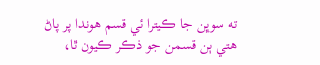ته سوڀن جا ڪيترا ئي قسم هوندا پر پاڻ هتي ٻن قسمن جو ذڪر ڪيون ٿا،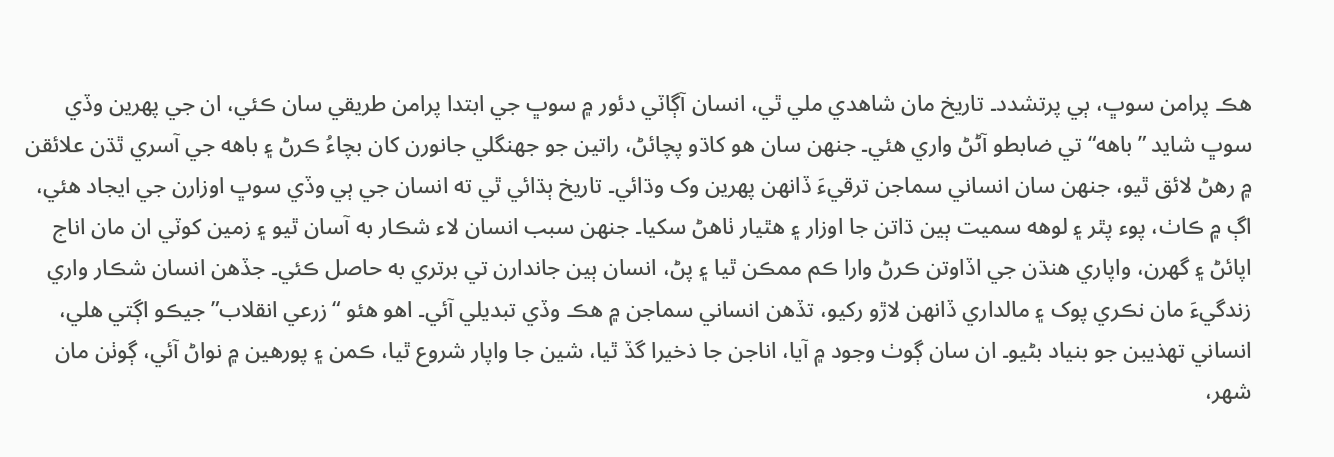هڪ پرامن سوڀ، ٻي پرتشدد۔ تاريخ مان شاهدي ملي ٿي، انسان آڳاٽي دئور ۾ سوڀ جي ابتدا پرامن طريقي سان ڪئي، ان جي پهرين وڏي سوڀ شايد ”باهه“ تي ضابطو آڻڻ واري هئي۔ جنهن سان هو کاڌو پچائڻ، راتين جو جهنگلي جانورن کان بچاءُ ڪرڻ ۽ باهه جي آسري ٿڌن علائقن ۾ رهڻ لائق ٿيو، جنهن سان انساني سماجن ترقيءَ ڏانهن پهرين وک وڌائي۔ تاريخ ٻڌائي ٿي ته انسان جي ٻي وڏي سوڀ اوزارن جي ايجاد هئي، اڳ ۾ ڪاٺ، پوء پٿر ۽ لوهه سميت ٻين ڌاتن جا اوزار ۽ هٿيار ٺاهڻ سکيا۔ جنهن سبب انسان لاء شڪار به آسان ٿيو ۽ زمين کوٽي ان مان اناج اپائڻ ۽ گهرن، واپاري هنڌن جي اڏاوتن ڪرڻ وارا ڪم ممڪن ٿيا ۽ پڻ، انسان ٻين جاندارن تي برتري به حاصل ڪئي۔ جڏهن انسان شڪار واري زندگيءَ مان نڪري پوک ۽ مالداري ڏانهن لاڙو رکيو، تڏهن انساني سماجن ۾ هڪ وڏي تبديلي آئي۔ اهو هئو “زرعي انقلاب” جيڪو اڳتي هلي، انساني تهذيبن جو بنياد بڻيو۔ ان سان ڳوٺ وجود ۾ آيا، اناجن جا ذخيرا گڏ ٿيا، شين جا واپار شروع ٿيا، ڪمن ۽ پورهين ۾ نواڻ آئي، ڳوٺن مان شهر،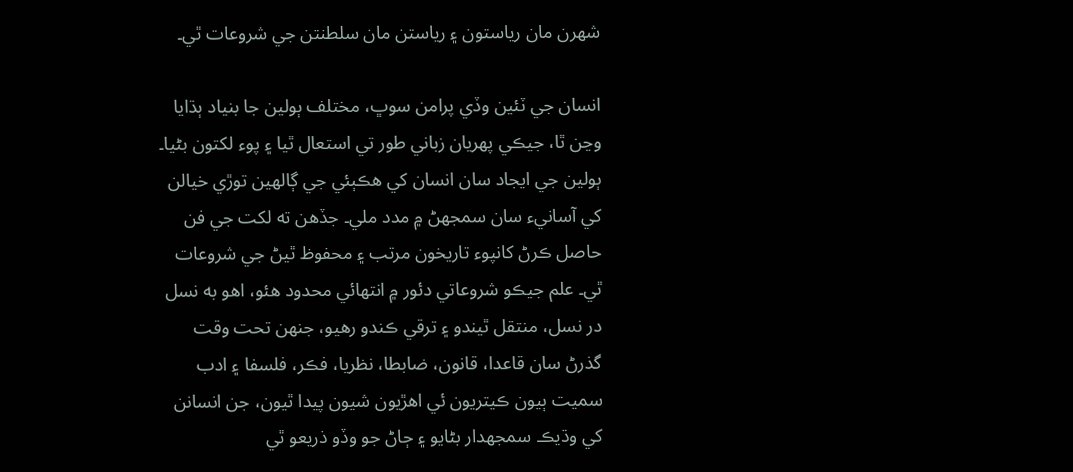شهرن مان رياستون ۽ رياستن مان سلطنتن جي شروعات ٿي۔

انسان جي ٽئين وڏي پرامن سوڀ، مختلف ٻولين جا بنياد ٻڌايا وڃن ٿا، جيڪي پهريان زباني طور تي استعال ٿيا ۽ پوء لکتون بڻيا۔ ٻولين جي ايجاد سان انسان کي هڪٻئي جي ڳالهين توڙي خيالن کي آسانيء سان سمجهڻ ۾ مدد ملي۔ جڏهن ته لکت جي فن حاصل ڪرڻ کانپوء تاريخون مرتب ۽ محفوظ ٿيڻ جي شروعات ٿي۔ علم جيڪو شروعاتي دئور ۾ انتهائي محدود هئو، اهو به نسل در نسل، منتقل ٿيندو ۽ ترقي ڪندو رهيو، جنهن تحت وقت گذرڻ سان قاعدا، قانون، ضابطا، نظريا، فڪر، فلسفا ۽ ادب سميت ٻيون ڪيتريون ئي اهڙيون شيون پيدا ٿيون، جن انسانن کي وڌيڪ سمجهدار بڻايو ۽ ڄاڻ جو وڏو ذريعو ٿي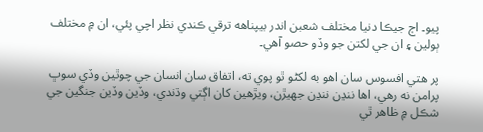پيو۔ اڄ جيڪا دنيا مختلف شعبن اندر بيپناهه ترقي ڪندي نظر اچي پئي، ان ۾ مختلف ٻولين ۽ ان جي لکتن جو وڏو حصو آهي۔

پر هتي افسوس سان اهو به لکڻو ٿو پوي ته، اتفاق سان انسان جي چوٿين وڏي سوڀ پرامن نه رهي، اها ننڍن ننڍن جهيڙن، ويڙهين کان اڳتي وڌندي، وڏين وڏين جنگين جي شڪل ۾ ظاهر ٿي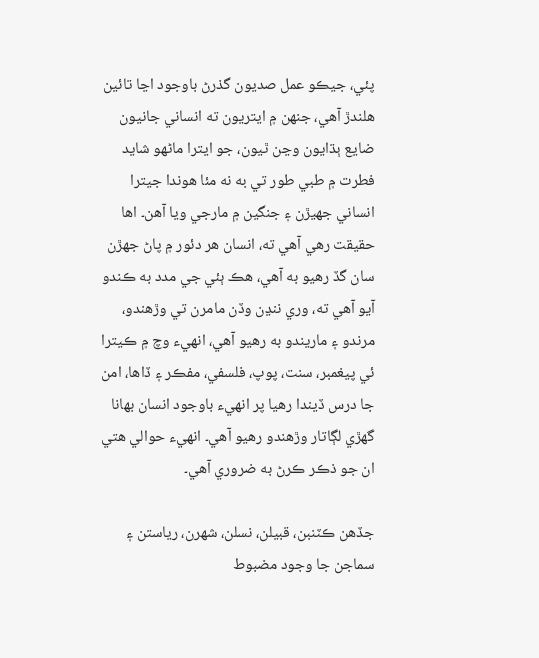پئي، جيڪو عمل صديون گذرڻ باوجود اڃا تائين هلندڙ آهي، جنهن ۾ ايتريون ته انساني جانيون ضايع ٻڌايون وڃن ٿيون، جو ايترا ماڻهو شايد فطرت ۾ طبي طور تي به نه مئا هوندا جيترا انساني جهيڙن ۽ جنگين ۾ مارجي ويا آهن۔ اها حقيقت رهي آهي ته، انسان هر دئور ۾ پاڻ جهڙن سان گڏ رهيو به آهي، هڪ ٻئي جي مدد به ڪندو آيو آهي ته، وري ننڍن وڏن مامرن تي وڙهندو، مرندو ۽ ماريندو به رهيو آهي، انهيء وچ ۾ ڪيترا ئي پيغمبر، سنت، پوپ، فلسفي، مفڪر ۽ ڏاها، امن جا درس ڏيندا رهيا پر انهيء باوجود انسان بهانا گهڙي لڳاتار وڙهندو رهيو آهي۔ انهيء حوالي هتي ان جو ذڪر ڪرڻ به ضروري آهي۔

جڏهن ڪٽنبن، قبيلن، نسلن، شهرن، رياستن ۽ سماجن جا وجود مضبوط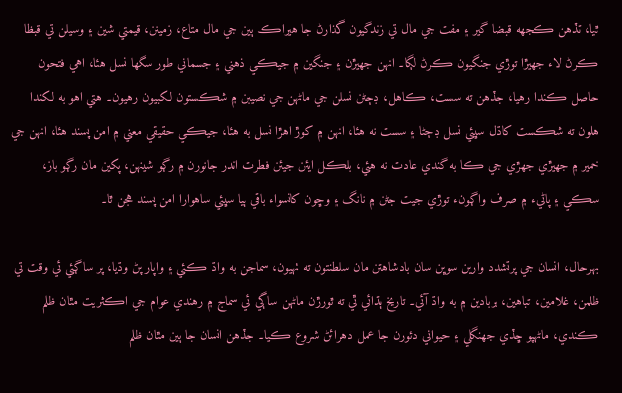ٿيا، تڏهن ڪجهه قبضا گير ۽ مفت جي مال تي زندگيون گذارڻ جا هيراڪ ٻين جي مال متاع، زمينن، قيمتي شين ۽ وسيلن تي قبظا ڪرڻ لاء جهيڙا توڙي جنگيون ڪرڻ لڳا۔ انهن جهيڙن ۽ جنگين ۾ جيڪي ذهني ۽ جسماني طور سگها نسل هئا، اهي فتحون حاصل ڪندا رهيا، جڏهن ته سست، ڪاهل، ڊڄڻن نسلن جي ماڻهن جي نصيبن ۾ شڪستون لکبيون رهيون۔ هتي اهو به لکندا هلون ته شڪست کاڌل سڀئي نسل ڊڄڻا ۽ سست نه هئا، انهن ۾ کوڙ اهڙا نسل به هئا، جيڪي حقيقي معني ۾ امن پسند هئا، انهن جي خمير ۾ جهيڙي جهڙي جي ڪا به گندي عادت نه هئي، بلڪل ايئن جيئن فطرت اندر جانورن ۾ رڳو شينهن، پکين مان رڳو باز، سڪي ۽ پاڻيء ۾ صرف واڳونء توڙي جيت جڻن ۾ نانگ ۽ وڇون کانسواء باقي ٻيا سڀئي ساهوارا امن پسند هجن ٿا۔

بهرحال، انسان جي پرتشدد وارين سوڀن سان بادشاهتن مان سلطنتون ته ٺهيون، سماجن به واڌ ڪئي ۽ واپار پڻ وڌيا، پر ساڳئي ئي وقت تي ظلمن، غلامين، تباهين، بربادين ۾ به واڌ آئي۔ تاريخ ٻڌائي ٿي ته ٿورڙن ماڻهن ساڳي ئي سماج ۾ رهندي عوام جي اڪثريت مٿان ظلم ڪندي، ماڻهپو ڇڏي جهنگلي ۽ حيواني دئورن جا عمل دهرائڻ شروع ڪيا۔ جڏهن انسان جا ٻين مٿان ظلم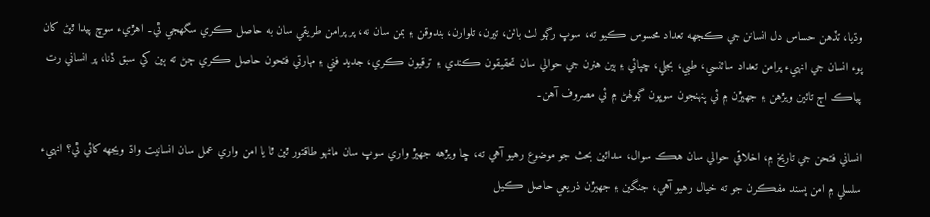وڌيا، تڏهن حساس دل انسانن جي ڪجهه تعداد محسوس ڪيو ته، سوڀ رڳو لٺ باٺن، تيرن، تلوارن، بندوقن ۽ بمن سان نه، پر پرامن طريقي سان به حاصل ڪري سگهجي ٿي۔ اهڙيء سوچ پيدا ٿيڻ کان پوء انسان جي انهيء پرامن تعداد سائنسي، طبي، بجلي، ڇپائي ۽ ٻين هنرن جي حوالي سان تحقيقون ڪندي ۽ ترقيون ڪري، جديد فني ۽ مهارتي فتحون حاصل ڪري ڄڻ ته ٻين کي سبق ڏنا، پر انساني رت پياڪ اڄ تائين ويڙهن ۽ جهيڙن ۾ ئي پنهنجون سوڀون ڳولهڻ ۾ ئي مصروف آهن۔

انساني فتحن جي تاريخ ۾، اخلاقي حوالي سان هڪ سوال، سدائين بحث جو موضوع رهيو آهي ته، ڇا ويڙهه جهيڙ واري سوڀ سان ماڻهو طاقتور ٿين ٿا يا امن واري عمل سان انسانيت واڌ ويجهه کائي ٿي؟ انهيء سلسلي ۾ امن پسند مفڪرن جو ته خيال رهيو آهي، جنگين ۽ جهيڙن ذريعي حاصل ڪيل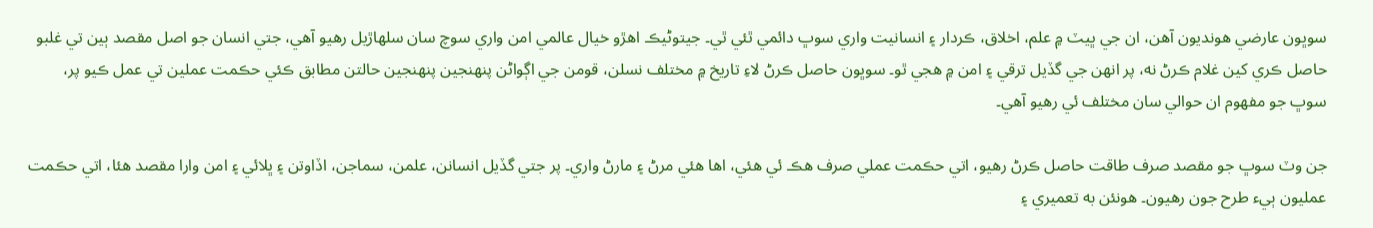سوڀون عارضي هونديون آهن، ان جي ڀيٽ ۾ علم، اخلاق، ڪردار ۽ انسانيت واري سوڀ دائمي ٿئي ٿي۔ جيتوڻيڪ اهڙو خيال عالمي امن واري سوچ سان سلهاڙيل رهيو آهي، جتي انسان جو اصل مقصد ٻين تي غلبو حاصل ڪري کين غلام ڪرڻ نه، پر انهن جي گڏيل ترقي ۽ امن ۾ هجي ٿو۔ سوڀون حاصل ڪرڻ لاءِ تاريخ ۾ مختلف نسلن، قومن جي اڳواڻن پنهنجين پنهنجين حالتن مطابق ڪئي حڪمت عملين تي عمل ڪيو پر، سوڀ جو مفهوم ان حوالي سان مختلف ئي رهيو آهي۔

جن وٽ سوڀ جو مقصد صرف طاقت حاصل ڪرڻ رهيو، اتي حڪمت عملي صرف هڪ ئي هئي، اها هئي مرڻ ۽ مارڻ واري۔ پر جتي گڏيل انسانن، علمن، سماجن، اڏاوتن ۽ ڀلائي ۽ امن وارا مقصد هئا، اتي حڪمت عمليون ٻيء طرح جون رهيون۔ هونئن به تعميري ۽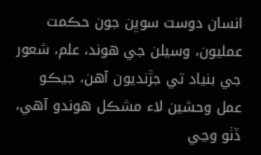انسان دوست سوڀن جون حڪمت عمليون، وسيلن جي هوند، علم، شعور جي بنياد تي جڙنديون آهن، جيڪو عمل وحشين لاء مشڪل هوندو آهي، ڏٺو وڃي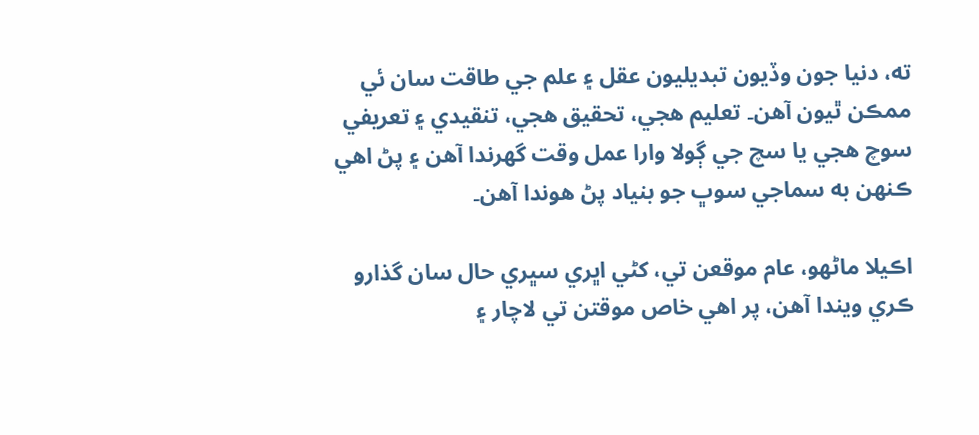ته، دنيا جون وڏيون تبديليون عقل ۽ علم جي طاقت سان ئي ممڪن ٿيون آهن۔ تعليم هجي، تحقيق هجي، تنقيدي ۽ تعريفي سوچ هجي يا سچ جي ڳولا وارا عمل وقت گهرندا آهن ۽ پڻ اهي ڪنهن به سماجي سوڀ جو بنياد پڻ هوندا آهن۔

اڪيلا ماڻهو، عام موقعن تي، کڻي اڀري سڀري حال سان گذارو ڪري ويندا آهن، پر اهي خاص موقتن تي لاچار ۽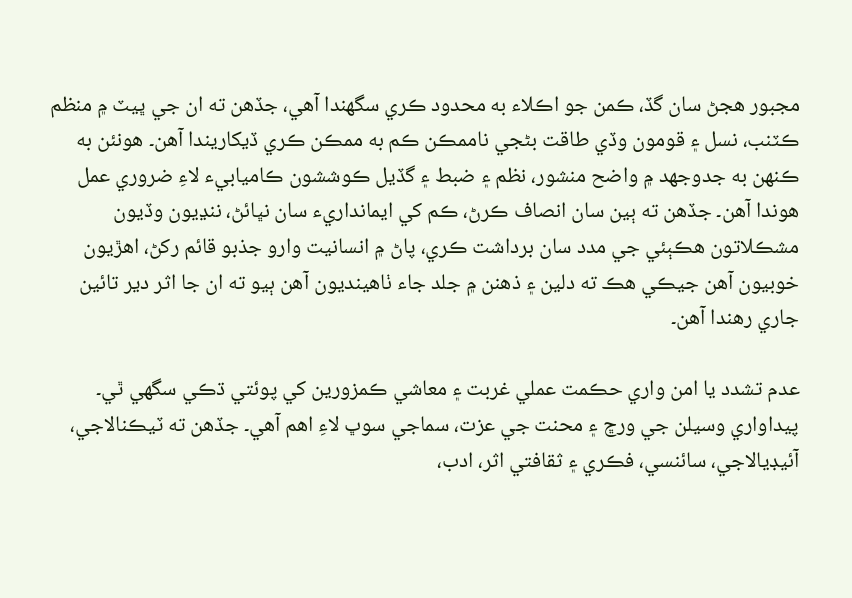مجبور هجڻ سان گڏ، ڪمن جو اڪلاء به محدود ڪري سگهندا آهي، جڏهن ته ان جي ڀيٽ ۾ منظم ڪٽنب، نسل ۽ قومون وڏي طاقت بڻجي ناممڪن ڪم به ممڪن ڪري ڏيکاريندا آهن۔ هونئن به ڪنهن به جدوجهد ۾ واضح منشور، نظم ۽ ضبط ۽ گڏيل ڪوششون ڪاميابيء لاءِ ضروري عمل هوندا آهن۔ جڏهن ته ٻين سان انصاف ڪرڻ، ڪم کي ايمانداريء سان نڀائڻ، ننڍيون وڏيون مشڪلاتون هڪٻئي جي مدد سان برداشت ڪري، پاڻ ۾ انسانيت وارو جذبو قائم رکڻ، اهڙيون خوبيون آهن جيڪي هڪ ته دلين ۽ ذهنن ۾ جلد جاء ٺاهينديون آهن ٻيو ته ان جا اثر دير تائين جاري رهندا آهن۔

عدم تشدد يا امن واري حڪمت عملي غربت ۽ معاشي ڪمزورين کي پوئتي ڌڪي سگهي ٿي۔ پيداواري وسيلن جي ورڇ ۽ محنت جي عزت، سماجي سوڀ لاءِ اهم آهي۔ جڏهن ته ٽيڪنالاجي، آئيڊيالاجي، سائنسي، فڪري ۽ ثقافتي اثر، ادب،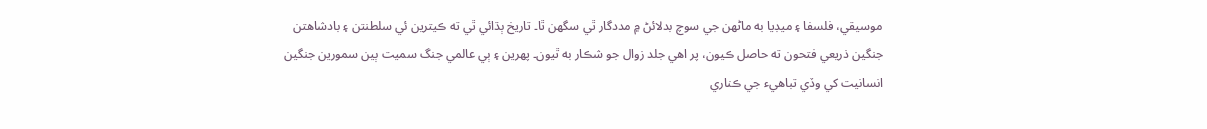موسيقي، فلسفا ۽ ميڊيا به ماڻهن جي سوچ بدلائڻ ۾ مددگار ٿي سگهن ٿا۔ تاريخ ٻڌائي ٿي ته ڪيترين ئي سلطنتن ۽ بادشاهتن جنگين ذريعي فتحون ته حاصل ڪيون، پر اهي جلد زوال جو شڪار به ٿيون۔ پهرين ۽ ٻي عالمي جنگ سميت ٻين سمورين جنگين انسانيت کي وڏي تباهيء جي ڪناري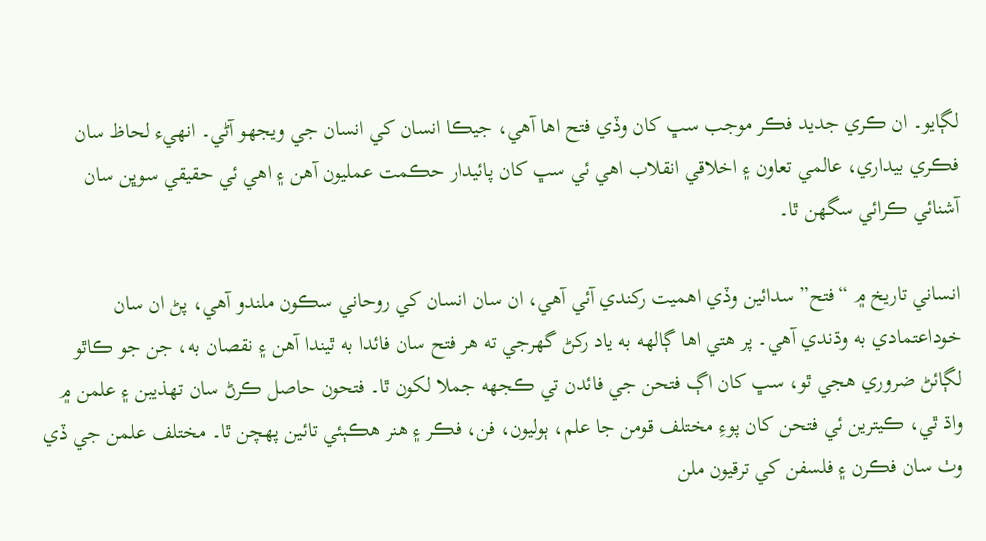لڳايو۔ ان ڪري جديد فڪر موجب سڀ کان وڏي فتح اها آهي، جيڪا انسان کي انسان جي ويجهو آڻي۔ انهيء لحاظ سان فڪري بيداري، عالمي تعاون ۽ اخلاقي انقلاب اهي ئي سڀ کان پائيدار حڪمت عمليون آهن ۽ اهي ئي حقيقي سوڀن سان آشنائي ڪرائي سگهن ٿا۔

انساني تاريخ ۾ “فتح” سدائين وڏي اهميت رکندي آئي آهي، ان سان انسان کي روحاني سڪون ملندو آهي، پڻ ان سان خوداعتمادي به وڌندي آهي۔ پر هتي اها ڳالهه به ياد رکڻ گهرجي ته هر فتح سان فائدا به ٿيندا آهن ۽ نقصان به، جن جو ڪاٿو لڳائڻ ضروري هجي ٿو، سڀ کان اڳ فتحن جي فائدن تي ڪجهه جملا لکون ٿا۔ فتحون حاصل ڪرڻ سان تهذيبن ۽ علمن ۾ واڌ ٿي، ڪيترين ئي فتحن کان پوءِ مختلف قومن جا علم، ٻوليون، فن، فڪر ۽ هنر هڪٻئي تائين پهچن ٿا۔ مختلف علمن جي ڏي وٺ سان فڪرن ۽ فلسفن کي ترقيون ملن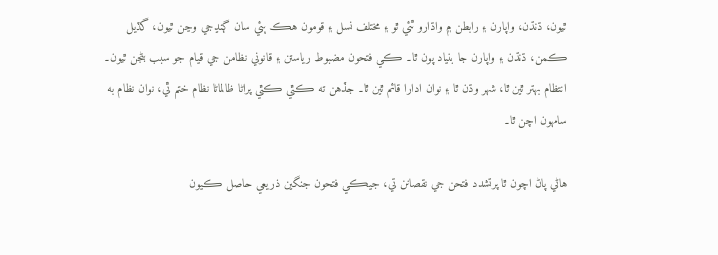ٿيون، ڌنڌن، واپارن ۽ رابطن ۾ واڌارو ٿئي ٿو ۽ مختلف نسل ۽ قومون هڪ ٻئي سان ڳنڍجي وڃن ٿيون، گڏيل ڪمن، ڌنڌن ۽ واپارن جا بنياد پون ٿا۔ ڪي فتحون مضبوط رياستن ۽ قانوني نظامن جي قيام جو سبب بڻجن ٿيون۔ انتظام بهتر ٿين ٿا، شهر وڌن ٿا ۽ نوان ادارا قائم ٿين ٿا۔ جڏهن ته ڪٿي ڪٿي پراڻا ظالماڻا نظام ختم ٿي، نوان نظام به سامهون اچن ٿا۔

هاڻي پاڻ اچون ٿا پرتشدد فتحن جي نقصانن تي، جيڪي فتحون جنگين ذريعي حاصل ڪيون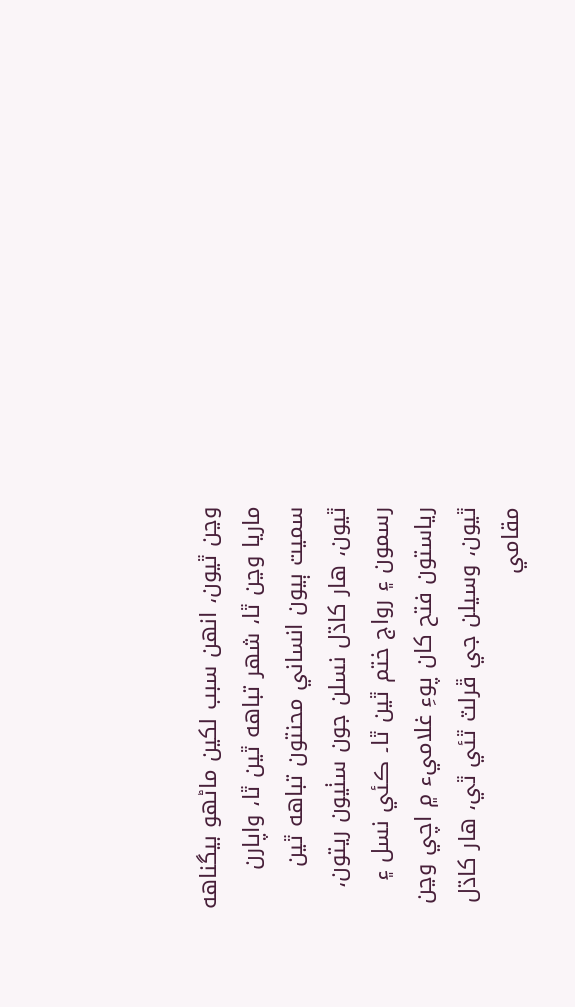وڃن ٿيون، انهن سبب لکين ماڻهو بيگناهه ماريا وڃن ٿا، شهر تباهه ٿين ٿا، واپارن سميت ٻيون انساني محنتون تباهه ٿين ٿيون، هار کاڌل نسلن جون سٺيون ريتون، رسمون ۽ رواج ختم ٿين ٿا۔ ڪئي نسل ۽ رياستون فتح کان پوءِ غلاميء ۾ اچي وڃن ٿيون، وسيلن جي ڦرلٽ ٿئي ٿي، هار کاڌل مقامي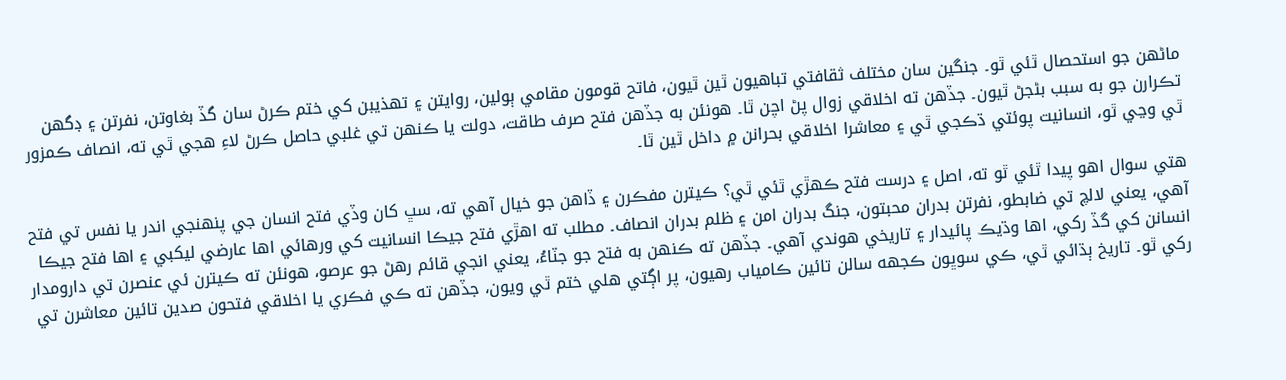ماڻهن جو استحصال ٿئي ٿو۔ جنگين سان مختلف ثقافتي تباهيون ٿين ٿيون، فاتح قومون مقامي ٻولين، روايتن ۽ تهذيبن کي ختم ڪرڻ سان گڏ بغاوتن، نفرتن ۽ ڊگهن تڪرارن جو به سبب بڻجڻ ٿيون۔ جڏهن ته اخلاقي زوال پڻ اچن ٿا۔ هونئن به جڏهن فتح صرف طاقت، دولت يا ڪنهن تي غلبي حاصل ڪرڻ لاءِ هجي ٿي ته، انصاف ڪمزور ٿي وڃي ٿو، انسانيت پوئتي ڌڪجي ٿي ۽ معاشرا اخلاقي بحرانن ۾ داخل ٿين ٿا۔

هتي سوال اهو پيدا ٿئي ٿو ته، اصل ۽ درست فتح ڪهڙي ٿئي ٿي؟ ڪيترن مفڪرن ۽ ڏاهن جو خيال آهي ته، سڀ کان وڏي فتح انسان جي پنهنجي اندر يا نفس تي فتح آهي، يعني لالچ تي ضابطو، نفرتن بدران محبتون، جنگ بدران امن ۽ ظلم بدران انصاف۔ مطلب ته اهڙي فتح جيڪا انسانيت کي ورهائي اها عارضي ليکبي ۽ اها فتح جيڪا انسانن کي گڏ رکي، اها وڌيڪ پائيدار ۽ تاريخي هوندي آهي۔ جڏهن ته ڪنهن به فتح جو جٽاءُ، يعني انجي قائم رهڻ جو عرصو، هونئن ته ڪيترن ئي عنصرن تي دارومدار رکي ٿو۔ تاريخ ٻڌائي ٿي، ڪي سوڀون ڪجهه سالن تائين ڪامياب رهيون، پر اڳتي هلي ختم ٿي ويون، جڏهن ته ڪي فڪري يا اخلاقي فتحون صدين تائين معاشرن تي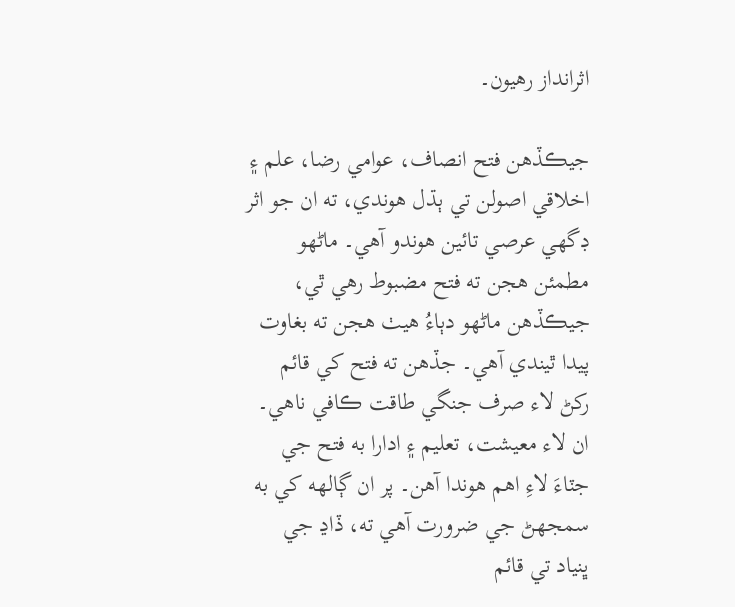اثرانداز رهيون۔

جيڪڏهن فتح انصاف، عوامي رضا، علم ۽ اخلاقي اصولن تي ٻڌل هوندي، ته ان جو اثر ڊگهي عرصي تائين هوندو آهي۔ ماڻهو مطمئن هجن ته فتح مضبوط رهي ٿي، جيڪڏهن ماڻهو دٻاءُ هيٺ هجن ته بغاوت پيدا ٿيندي آهي۔ جڏهن ته فتح کي قائم رکڻ لاء صرف جنگي طاقت ڪافي ناهي۔ ان لاء معيشت، تعليم ۽ ادارا به فتح جي جٽاءَ لاءِ اهم هوندا آهن۔ پر ان ڳالهه کي به سمجهڻ جي ضرورت آهي ته، ڏاڍ جي ڀنياد تي قائم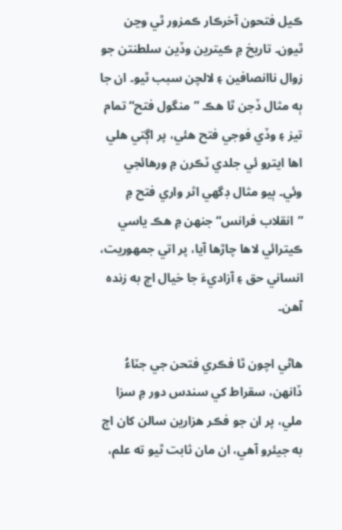ڪيل فتحون آخرڪار ڪمزور ٿي وڃن ٿيون۔ تاريخ ۾ ڪيترين وڏين سلطنتن جو زوال ناانصافين ۽ لالچن سبب ٿيو۔ ان جا ٻه مثال ڏجن ٿا هڪ ”منگول فتح“ تمام تيز ۽ وڏي فوجي فتح هئي، پر اڳتي هلي اها ايترو ئي جلدي ٽڪرن ۾ ورهائجي وئي۔ ٻيو مثال ڊگهي اثر واري فتح ۾ ”انقلاب فرانس“ جنهن ۾ هڪ ياسي ڪيترائي لاها چاڙها آيا، پر اتي جمهوريت، انساني حق ۽ آزاديءَ جا خيال اڄ به زنده آهن۔

هاڻي اچون ٿا فڪري فتحن جي جٽاءُ ڏانهن، سقراط کي سندس دور ۾ سزا ملي، پر ان جو فڪر هزارين سالن کان اڄ به جيئرو آهي، ان مان ثابت ٿيو ته علم،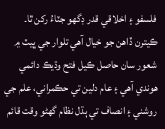فلسفو ۽ اخلاقي قدر ڊگهو جٽاءُ رکن ٿا۔ ڪيترن ڏاهن جو خيال آهي تلوار جي ڀيٽ ۾ شعور سان حاصل ڪيل فتح وڌيڪ دائمي هوندي آهي ۽ عام دلين تي حڪمراني، علم جي روشني ۽ انصاف تي ٻڌل نظام گهڻو وقت قائم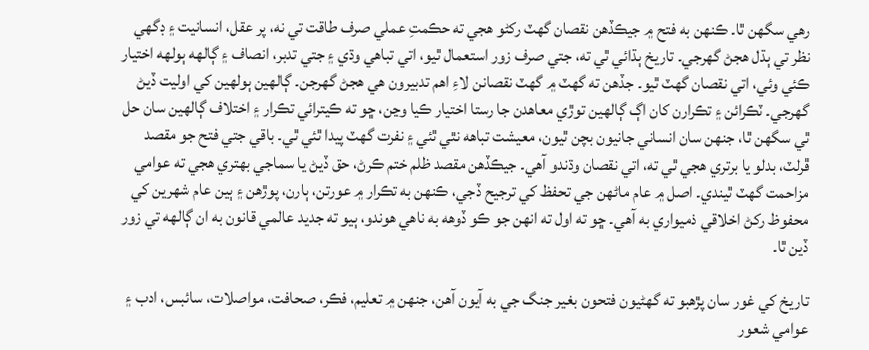رهي سگهن ٿا۔ ڪنهن به فتح ۾ جيڪڏهن نقصان گهٽ رکڻو هجي ته حڪمتِ عملي صرف طاقت تي نه، پر عقل، انسانيت ۽ ڊگهي نظر تي ٻڌل هجڻ گهرجي۔ تاريخ ٻڌائي ٿي ته، جتي صرف زور استعمال ٿيو، اتي تباهي وڌي ۽ جتي تدبر، انصاف ۽ ڳالهه ٻولهه اختيار ڪئي وئي، اتي نقصان گهٽ ٿيو۔ جڏهن ته گهٽ ۾ گهٽ نقصانن لاءِ اهم تدبيرون هي هجڻ گهرجن۔ ڳالهين ٻولهين کي اوليت ڏيڻ گهرجي۔ ٽڪرائن ۽ تڪرارن کان اڳ ڳالهين توڙي معاهدن جا رستا اختيار ڪيا وڃن، ڇو ته ڪيترائي تڪرار ۽ اختلاف ڳالهين سان حل ٿي سگهن ٿا، جنهن سان انساني جانيون بچن ٿيون، معيشت تباهه نٿي ٿئي ۽ نفرت گهٽ پيدا ٿئي ٿي۔ باقي جتي فتح جو مقصد ڦرلٽ، بدلو يا برتري هجي ٿي ته، اتي نقصان وڌندو آهي۔ جيڪڏهن مقصد ظلم ختم ڪرڻ، حق ڏيڻ يا سماجي بهتري هجي ته عوامي مزاحمت گهٽ ٿيندي۔ اصل ۾ عام ماڻهن جي تحفظ کي ترجيح ڏجي، ڪنهن به تڪرار ۾ عورتن، ٻارن، پوڙهن ۽ ٻين عام شهرين کي محفوظ رکڻ اخلاقي ذميواري به آهي۔ ڇو ته اول ته انهن جو ڪو ڏوهه به ناهي هوندو، ٻيو ته جديد عالمي قانون به ان ڳالهه تي زور ڏين ٿا۔

تاريخ کي غور سان پڙهبو ته گهڻيون فتحون بغير جنگ جي به آيون آهن، جنهن ۾ تعليم، فڪر، صحافت، مواصلات، سائبس، ادب ۽ عوامي شعور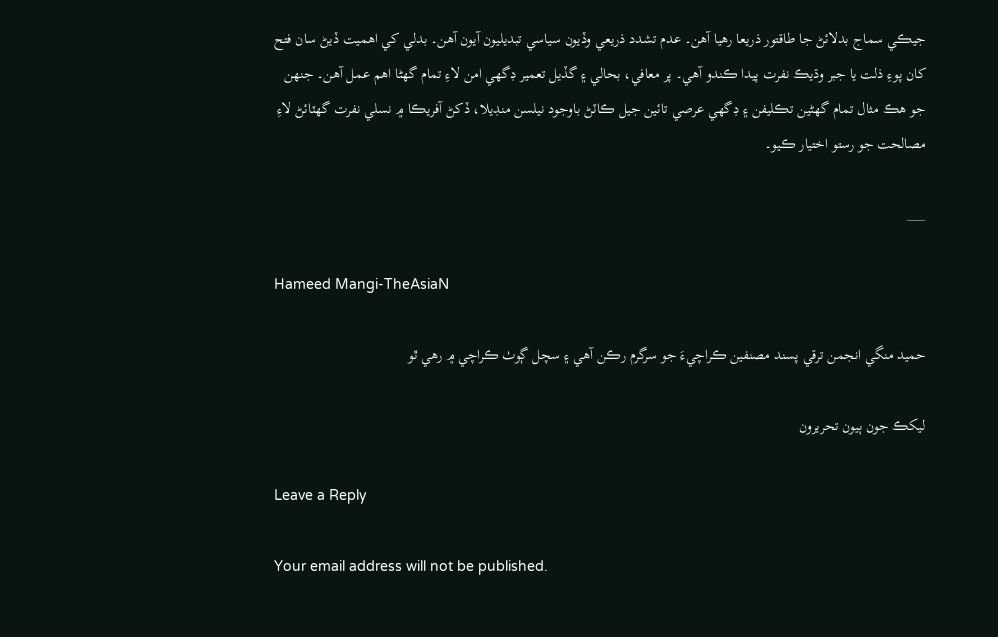جيڪي سماج بدلائڻ جا طاقتور ذريعا رهيا آهن۔ عدم تشدد ذريعي وڏيون سياسي تبديليون آيون آهن۔ بدلي کي اهميت ڏيڻ سان فتح کان پوءِ ذلت يا جبر وڌيڪ نفرت پيدا ڪندو آهي۔ پر معافي، بحالي ۽ گڏيل تعمير ڊگهي امن لاءِ تمام گهڻا اهم عمل آهن۔ جنهن جو هڪ مثال تمام گهڻين تڪليفن ۽ ڊگهي عرصي تائين جيل ڪاٽڻ باوجود نيلسن منڊيلا، ڏکڻ آفريڪا ۾ نسلي نفرت گهٽائڻ لاءِ مصالحت جو رستو اختيار ڪيو۔

___

Hameed Mangi-TheAsiaN

حميد منگي انجمن ترقي پسند مصنفين ڪراچيءَ جو سرگرم رڪن آهي ۽ سچل ڳوٺ ڪراچي ۾ رھي ٿو

ليکڪ جون ٻيون تحريرون

Leave a Reply

Your email address will not be published.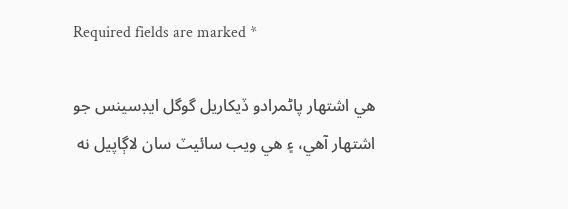Required fields are marked *

هي اشتهار پاڻمرادو ڏيکاريل گوگل ايڊسينس جو اشتهار آهي، ۽ هي ويب سائيٽ سان لاڳاپيل نه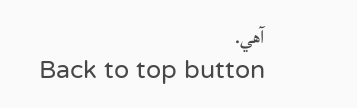آهي.
Back to top button